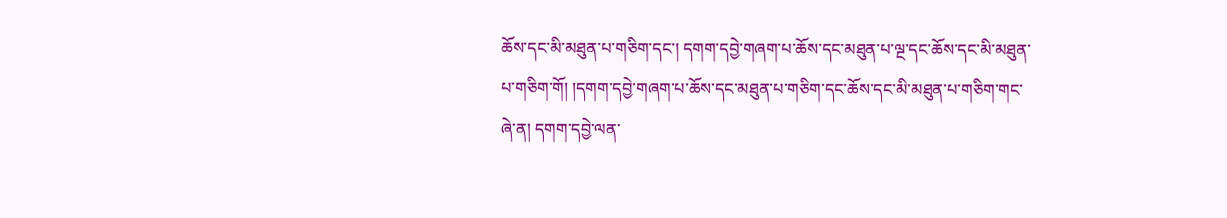ཆོས་དང་མི་མཐུན་པ་གཅིག་དང་། དགག་དབྱེ་གཞག་པ་ཆོས་དང་མཐུན་པ་ལྔ་དང་ཆོས་དང་མི་མཐུན་པ་གཅིག་གོ། །དགག་དབྱེ་གཞག་པ་ཆོས་དང་མཐུན་པ་གཅིག་དང་ཆོས་དང་མི་མཐུན་པ་གཅིག་གང་ཞེ་ན། དགག་དབྱེ་ལན་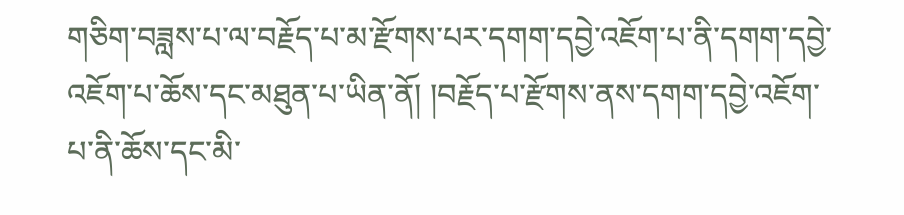གཅིག་བཟླས་པ་ལ་བརྗོད་པ་མ་རྫོགས་པར་དགག་དབྱེ་འཇོག་པ་ནི་དགག་དབྱེ་འཇོག་པ་ཆོས་དང་མཐུན་པ་ཡིན་ནོ། །བརྗོད་པ་རྫོགས་ནས་དགག་དབྱེ་འཇོག་པ་ནི་ཆོས་དང་མི་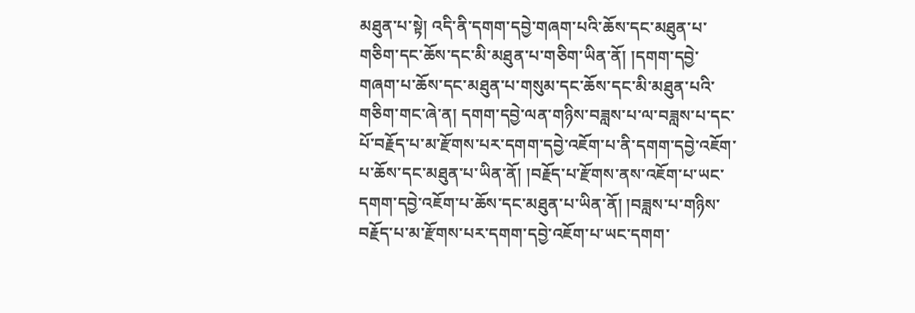མཐུན་པ་སྟེ། འདི་ནི་དགག་དབྱེ་གཞག་པའི་ཆོས་དང་མཐུན་པ་གཅིག་དང་ཆོས་དང་མི་མཐུན་པ་གཅིག་ཡིན་ནོ། །དགག་དབྱེ་གཞག་པ་ཆོས་དང་མཐུན་པ་གསུམ་དང་ཆོས་དང་མི་མཐུན་པའི་གཅིག་གང་ཞེ་ན། དགག་དབྱེ་ལན་གཉིས་བཟླས་པ་ལ་བཟླས་པ་དང་པོ་བརྗོད་པ་མ་རྫོགས་པར་དགག་དབྱེ་འཇོག་པ་ནི་དགག་དབྱེ་འཇོག་པ་ཆོས་དང་མཐུན་པ་ཡིན་ནོ། །བརྗོད་པ་རྫོགས་ནས་འཇོག་པ་ཡང་དགག་དབྱེ་འཇོག་པ་ཆོས་དང་མཐུན་པ་ཡིན་ནོ། །བཟླས་པ་གཉིས་བརྗོད་པ་མ་རྫོགས་པར་དགག་དབྱེ་འཇོག་པ་ཡང་དགག་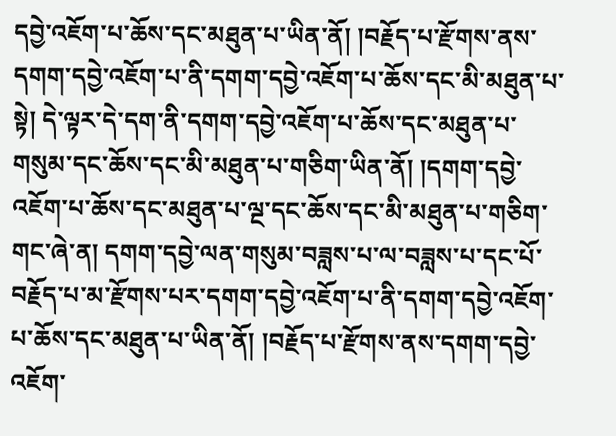དབྱེ་འཇོག་པ་ཆོས་དང་མཐུན་པ་ཡིན་ནོ། །བརྗོད་པ་རྫོགས་ནས་དགག་དབྱེ་འཇོག་པ་ནི་དགག་དབྱེ་འཇོག་པ་ཆོས་དང་མི་མཐུན་པ་སྟེ། དེ་ལྟར་དེ་དག་ནི་དགག་དབྱེ་འཇོག་པ་ཆོས་དང་མཐུན་པ་གསུམ་དང་ཆོས་དང་མི་མཐུན་པ་གཅིག་ཡིན་ནོ། །དགག་དབྱེ་འཇོག་པ་ཆོས་དང་མཐུན་པ་ལྔ་དང་ཆོས་དང་མི་མཐུན་པ་གཅིག་གང་ཞེ་ན། དགག་དབྱེ་ལན་གསུམ་བཟླས་པ་ལ་བཟླས་པ་དང་པོ་བརྗོད་པ་མ་རྫོགས་པར་དགག་དབྱེ་འཇོག་པ་ནི་དགག་དབྱེ་འཇོག་པ་ཆོས་དང་མཐུན་པ་ཡིན་ནོ། །བརྗོད་པ་རྫོགས་ནས་དགག་དབྱེ་འཇོག་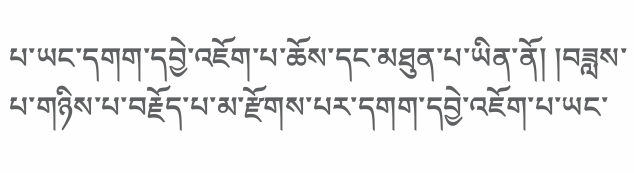པ་ཡང་དགག་དབྱེ་འཇོག་པ་ཆོས་དང་མཐུན་པ་ཡིན་ནོ། །བཟླས་པ་གཉིས་པ་བརྗོད་པ་མ་རྫོགས་པར་དགག་དབྱེ་འཇོག་པ་ཡང་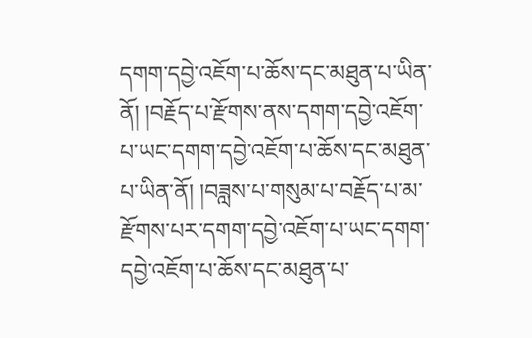དགག་དབྱེ་འཇོག་པ་ཆོས་དང་མཐུན་པ་ཡིན་ནོ། །བརྗོད་པ་རྫོགས་ནས་དགག་དབྱེ་འཇོག་པ་ཡང་དགག་དབྱེ་འཇོག་པ་ཆོས་དང་མཐུན་པ་ཡིན་ནོ། །བཟླས་པ་གསུམ་པ་བརྗོད་པ་མ་རྫོགས་པར་དགག་དབྱེ་འཇོག་པ་ཡང་དགག་དབྱེ་འཇོག་པ་ཆོས་དང་མཐུན་པ་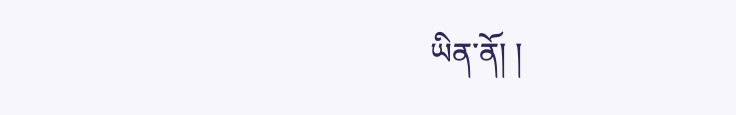ཡིན་ནོ། །